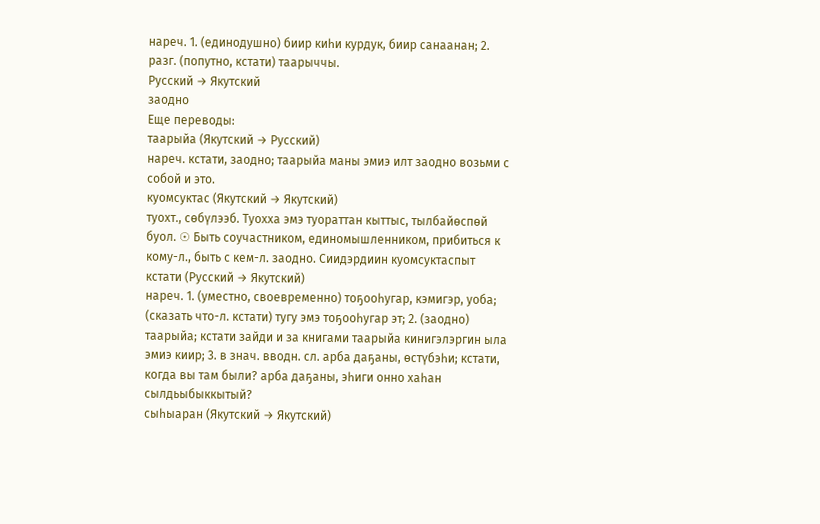нареч. 1. (единодушно) биир киһи курдук, биир санаанан; 2. разг. (попутно, кстати) таарыччы.
Русский → Якутский
заодно
Еще переводы:
таарыйа (Якутский → Русский)
нареч. кстати, заодно; таарыйа маны эмиэ илт заодно возьми с собой и это.
куомсуктас (Якутский → Якутский)
туохт., сөбүлээб. Туохха эмэ туораттан кыттыс, тылбайөспөй буол. ☉ Быть соучастником, единомышленником, прибиться к кому-л., быть с кем-л. заодно. Сиидэрдиин куомсуктаспыт
кстати (Русский → Якутский)
нареч. 1. (уместно, своевременно) тоҕооһугар, кэмигэр, уоба; (сказать что-л. кстати) тугу эмэ тоҕооһугар эт; 2. (заодно) таарыйа; кстати зайди и за книгами таарыйа кинигэлэргин ыла эмиэ киир; 3. в знач. вводн. сл. арба даҕаны, өстүбэһи; кстати, когда вы там были? арба даҕаны, эһиги онно хаһан сылдьыбыккытый?
сыһыаран (Якутский → Якутский)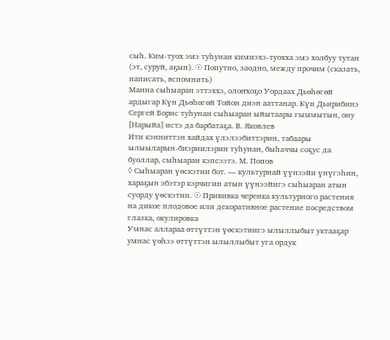сыһ. Ким-туох эмэ туһунан кимиэхэ-туохха эмэ холбуу тутан (эт, суруй, аҕын). ☉ Попутно, заодно, между прочим (сказать, написать, вспомнить)
Манна сыһыаран эттэххэ, олоҥхоҕо Уордаах Дьөһөгөй ардыгар Күн Дьөһөгөй Тойон диэн ааттанар. Күн Дьирибинэ
Сергей Борис туһунан сыһыаран ыйытаары гыммытын, ону [Нарыйа] истэ да барбатаҕа. В. Яковлев
Ити кэнниттэн хайдах үлэлээбиттэрин, табаары ылыыларын-биэриилэрин туһунан, быһаччы соҕус да буоллар, сыһыаран кэпсээтэ. М. Попов
◊ Сыһыаран үөскэтии бот. — культурнай үүнээйи үнүгэһин, хараҕын эбэтэр кэрчигин атын үүнээйигэ сыһыаран атын суорду үөскэтии. ☉ Прививка черенка культурного растения на дикое плодовое или декоративное растение посредством глазка, окулировка
Умнас аллараа өттүттэн үөскэтиигэ ылыллыбыт уктааҕар умнас үөһээ өттүттэн ылыллыбыт уга ордук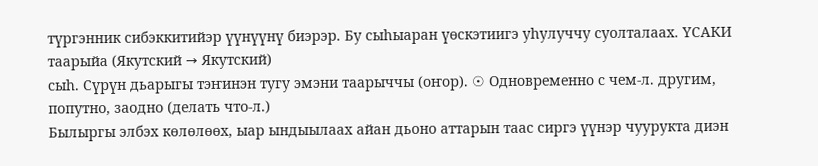түргэнник сибэккитийэр үүнүүнү биэрэр. Бу сыһыаран үөскэтиигэ уһулуччу суолталаах. ҮСАКИ
таарыйа (Якутский → Якутский)
сыһ. Сүрүн дьарыгы тэҥинэн тугу эмэни таарыччы (оҥор). ☉ Одновременно с чем-л. другим, попутно, заодно (делать что-л.)
Былыргы элбэх көлөлөөх, ыар ындыылаах айан дьоно аттарын таас сиргэ үүнэр чуурукта диэн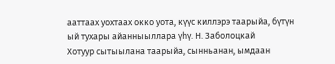ааттаах уохтаах окко уота, күүс киллэрэ таарыйа, бүтүн ый тухары айанныыллара үһү. Н. Заболоцкай
Хотуур сытыылана таарыйа, сынньанан, ымдаан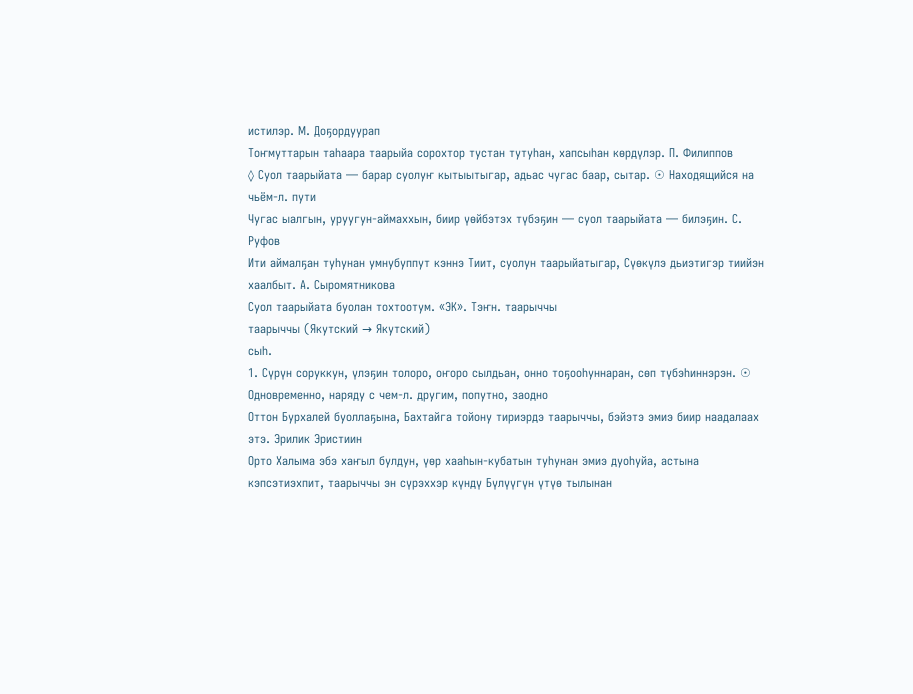истилэр. М. Доҕордуурап
Тоҥмуттарын таһаара таарыйа сорохтор тустан тутуһан, хапсыһан көрдүлэр. П. Филиппов
◊ Суол таарыйата — барар суолуҥ кытыытыгар, адьас чугас баар, сытар. ☉ Находящийся на чьём-л. пути
Чугас ыалгын, уруугун-аймаххын, биир үөйбэтэх түбэҕин — суол таарыйата — билэҕин. С. Руфов
Ити аймалҕан туһунан умнубуппут кэннэ Тиит, суолун таарыйатыгар, Сүөкүлэ дьиэтигэр тиийэн хаалбыт. А. Сыромятникова
Суол таарыйата буолан тохтоотум. «ЭК». Тэҥн. таарыччы
таарыччы (Якутский → Якутский)
сыһ.
1. Сүрүн соруккун, үлэҕин толоро, оҥоро сылдьан, онно тоҕооһуннаран, сөп түбэһиннэрэн. ☉ Одновременно, наряду с чем-л. другим, попутно, заодно
Оттон Бурхалей буоллаҕына, Бахтайга тойону тириэрдэ таарыччы, бэйэтэ эмиэ биир наадалаах этэ. Эрилик Эристиин
Орто Халыма эбэ хаҥыл булдун, үөр хааһын-кубатын туһунан эмиэ дуоһуйа, астына кэпсэтиэхпит, таарыччы эн сүрэххэр күндү Бүлүүгүн үтүө тылынан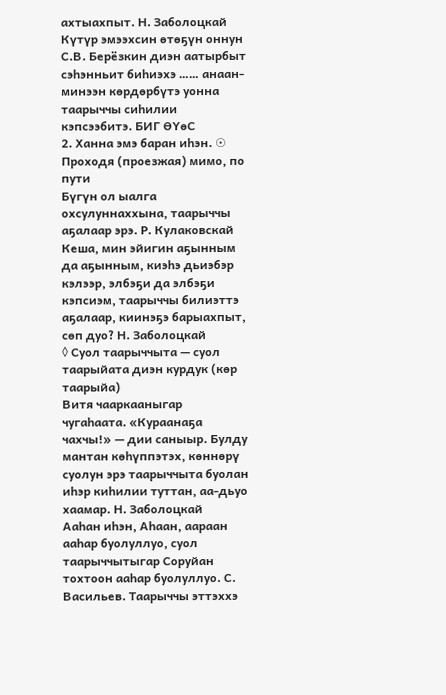ахтыахпыт. Н. Заболоцкай
Күтүр эмээхсин өтөҕүн оннун С.В. Берёзкин диэн аатырбыт сэһэнньит биһиэхэ …… анаан-минээн көрдөрбүтэ уонна таарыччы сиһилии кэпсээбитэ. БИГ ӨҮөС
2. Ханна эмэ баран иһэн. ☉ Проходя (проезжая) мимо, по пути
Бүгүн ол ыалга охсулуннаххына, таарыччы аҕалаар эрэ. Р. Кулаковскай
Кеша, мин эйигин аҕынным да аҕынным, киэһэ дьиэбэр кэлээр, элбэҕи да элбэҕи кэпсиэм, таарыччы билиэттэ аҕалаар, киинэҕэ барыахпыт, сөп дуо? Н. Заболоцкай
◊ Суол таарыччыта — суол таарыйата диэн курдук (көр таарыйа)
Витя чааркааныгар чугаһаата. «Кураанаҕа чахчы!» — дии саныыр. Булду мантан көһүппэтэх, көннөрү суолун эрэ таарыччыта буолан иһэр киһилии туттан, аа-дьуо хаамар. Н. Заболоцкай
Ааһан иһэн, Аһаан, аараан ааһар буолуллуо, суол таарыччытыгар Соруйан тохтоон ааһар буолуллуо. С. Васильев. Таарыччы эттэххэ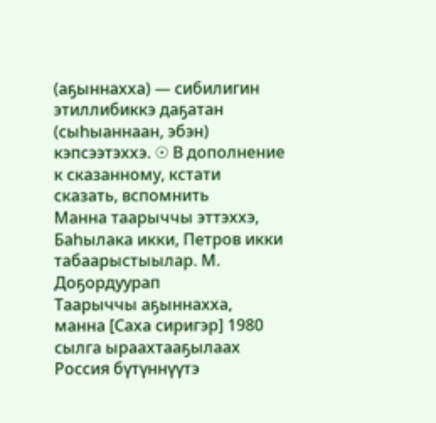(аҕыннахха) — сибилигин этиллибиккэ даҕатан (сыһыаннаан, эбэн) кэпсээтэххэ. ☉ В дополнение к сказанному, кстати сказать, вспомнить
Манна таарыччы эттэххэ, Баһылака икки, Петров икки табаарыстыылар. М. Доҕордуурап
Таарыччы аҕыннахха, манна [Саха сиригэр] 1980 сылга ыраахтааҕылаах Россия бүтүннүүтэ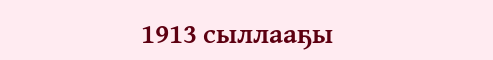1913 сыллааҕы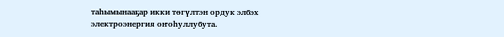таһымынааҕар икки төгүлтэн ордук элбэх электроэнергия оҥоһуллубута.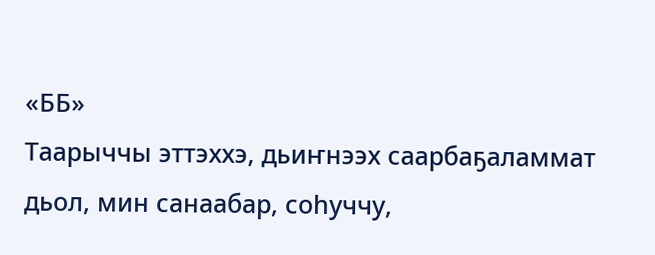«ББ»
Таарыччы эттэххэ, дьиҥнээх саарбаҕаламмат дьол, мин санаабар, соһуччу,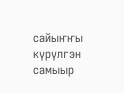сайыҥҥы күрүлгэн самыыр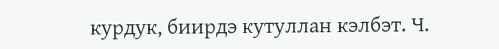курдук, биирдэ кутуллан кэлбэт. Ч.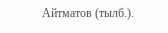Айтматов (тылб.).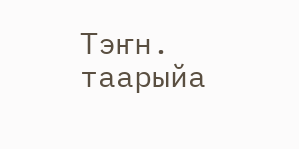Тэҥн. таарыйа